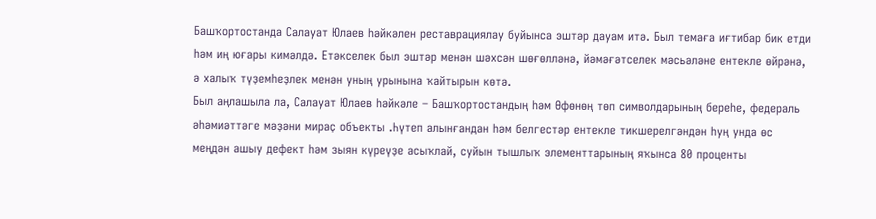Башҡортостанда Салауат Юлаев һәйкәлен реставрациялау буйынса эштәр дауам итә. Был темаға иғтибар бик етди һәм иң юғары кимәлдә. Етәкселек был эштәр менән шәхсән шөғөлләнә, йәмәғәтселек мәсьәләне ентекле өйрәнә, ә халыҡ түҙемһеҙлек менән уның урынына ҡайтырын көтә.
Был аңлашыла ла, Салауат Юлаев һәйкәле – Башҡортостандың һәм Өфөнөң төп символдарының береһе, федераль әһәмиәттәге мәҙәни мираҫ объекты .Һүтеп алынғандан һәм белгестәр ентекле тикшерелгәндән һуң унда өс меңдән ашыу дефект һәм зыян күреүҙе асыҡлай, суйын тышлыҡ элементтарының яҡынса 80 проценты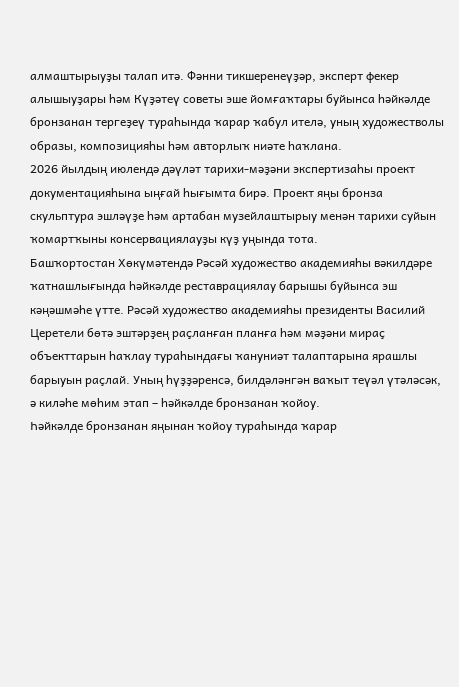алмаштырыуҙы талап итә. Фәнни тикшеренеүҙәр, эксперт фекер алышыуҙары һәм Күҙәтеү советы эше йомғаҡтары буйынса һәйкәлде бронзанан тергеҙеү тураһында ҡарар ҡабул ителә, уның художестволы образы, композицияһы һәм авторлыҡ ниәте һаҡлана.
2026 йылдың июлендә дәүләт тарихи-мәҙәни экспертизаһы проект документацияһына ыңғай һығымта бирә. Проект яңы бронза скульптура эшләүҙе һәм артабан музейлаштырыу менән тарихи суйын ҡомартҡыны консервациялауҙы күҙ уңында тота.
Башҡортостан Хөкүмәтендә Рәсәй художество академияһы вәкилдәре ҡатнашлығында һәйкәлде реставрациялау барышы буйынса эш кәңәшмәһе үтте. Рәсәй художество академияһы президенты Василий Церетели бөтә эштәрҙең раҫланған планға һәм мәҙәни мираҫ объекттарын һаҡлау тураһындағы ҡануниәт талаптарына ярашлы барыуын раҫлай. Уның һүҙҙәренсә, билдәләнгән ваҡыт теүәл үтәләсәк, ә киләһе мөһим этап – һәйкәлде бронзанан ҡойоу.
Һәйкәлде бронзанан яңынан ҡойоу тураһында ҡарар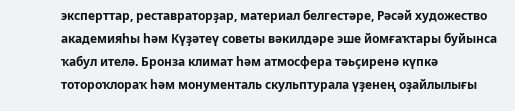эксперттар, реставраторҙар, материал белгестәре, Рәсәй художество академияһы һәм Күҙәтеү советы вәкилдәре эше йомғаҡтары буйынса ҡабул ителә. Бронза климат һәм атмосфера тәьҫиренә күпкә тотороҡлораҡ һәм монументаль скульптурала үҙенең оҙайлылығы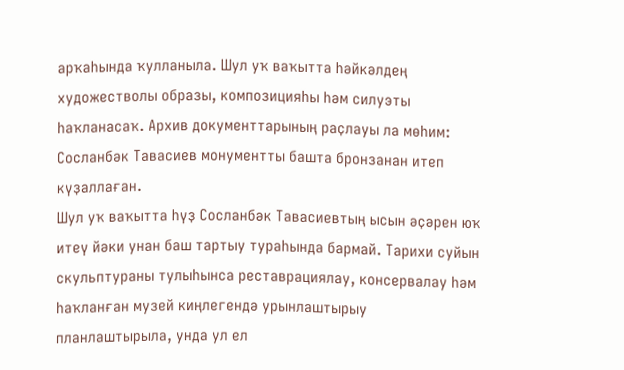арҡаһында ҡулланыла. Шул уҡ ваҡытта һәйкәлдең художестволы образы, композицияһы һәм силуэты һаҡланасаҡ. Архив документтарының раҫлауы ла мөһим: Сосланбәк Тавасиев монументты башта бронзанан итеп күҙаллаған.
Шул уҡ ваҡытта һүҙ Сосланбәк Тавасиевтың ысын әҫәрен юҡ итеү йәки унан баш тартыу тураһында бармай. Тарихи суйын скульптураны тулыһынса реставрациялау, консервалау һәм һаҡланған музей киңлегендә урынлаштырыу планлаштырыла, унда ул ел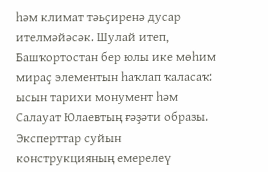һәм климат тәьҫиренә дусар ителмәйәсәк. Шулай итеп, Башҡортостан бер юлы ике мөһим мираҫ элементын һаҡлап ҡаласаҡ: ысын тарихи монумент һәм Салауат Юлаевтың ғәҙәти образы.
Эксперттар суйын конструкцияның емерелеү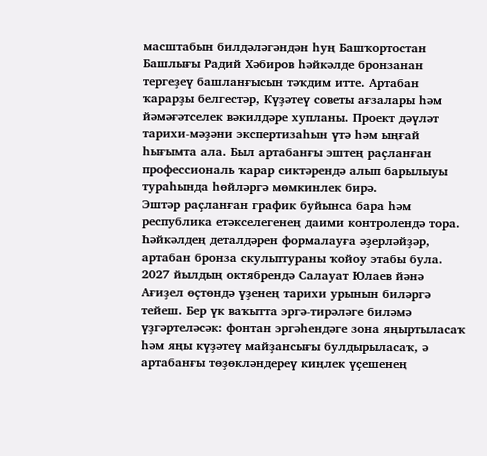масштабын билдәләгәндән һуң Башҡортостан Башлығы Радий Хәбиров һәйкәлде бронзанан тергеҙеү башланғысын тәҡдим итте. Артабан ҡарарҙы белгестәр, Күҙәтеү советы ағзалары һәм йәмәғәтселек вәкилдәре хупланы. Проект дәүләт тарихи-мәҙәни экспертизаһын үтә һәм ыңғай һығымта ала. Был артабанғы эштең раҫланған профессиональ ҡарар сиктәрендә алып барылыуы тураһында һөйләргә мөмкинлек бирә.
Эштәр раҫланған график буйынса бара һәм республика етәкселегенең даими контролендә тора. Һәйкәлдең деталдәрен формалауға әҙерләйҙәр, артабан бронза скульптураны ҡойоу этабы була. 2027 йылдың октябрендә Салауат Юлаев йәнә Ағиҙел өҫтөндә үҙенең тарихи урынын биләргә тейеш. Бер үк ваҡытта эргә-тирәләге биләмә үҙгәртеләсәк: фонтан эргәһендәге зона яңыртыласаҡ һәм яңы күҙәтеү майҙансығы булдырыласаҡ, ә артабанғы төҙөкләндереү киңлек үҫешенең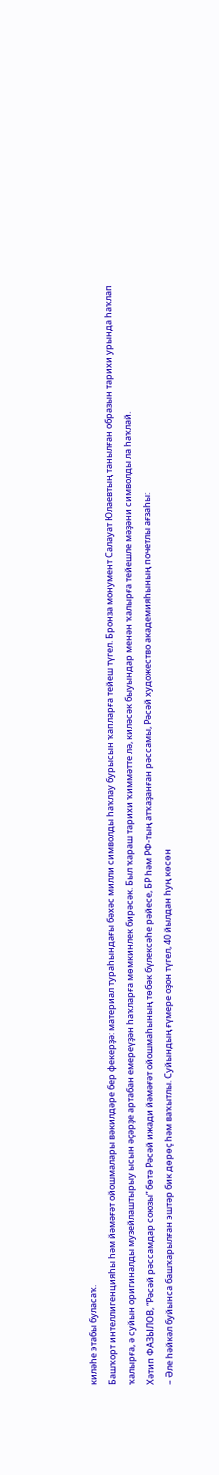киләһе этабы буласаҡ.
Башҡорт интеллигенцияһы һәм йәмәғәт ойошмалары вәкилдәре бер фекерҙә: материал тураһындағы бәхәс милли символды һаҡлау бурысын ҡапларға тейеш түгел. Бронза монумент Салауат Юлаевтың танылған образын тарихи урында һаҡлап ҡалырға, ә суйын оригиналды музейлаштырыу ысын әҫәрҙе артабан емереүҙән һаҡларға мөмкинлек бирәсәк. Был ҡараш тарихи ҡиммәтте лә, киләсәк быуындар менән ҡалырға тейешле мәҙәни символды ла һаҡлай.
Хәтип ФАЗЫЛОВ, “Рәсәй рәссамдар союзы” бөтә Рәсәй ижади йәмәғәт ойошмаһының төбәк бүлексәһе рәйесе, БР һәм РФ-тың атҡаҙанған рәссамы, Рәсәй художество академияһының почетлы ағзаһы:
– Әле һәйкәл буйынса башҡарылған эштәр бик дөрөҫ һәм ваҡытлы. Суйындың ғүмере оҙон түгел, 40 йылдан һуң көсөн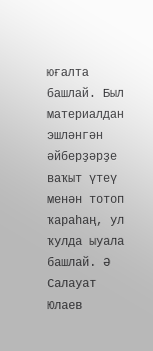юғалта башлай. Был материалдан эшләнгән әйберҙәрҙе ваҡыт үтеү менән тотоп ҡараһаң, ул ҡулда ыуала башлай. Ә Салауат Юлаев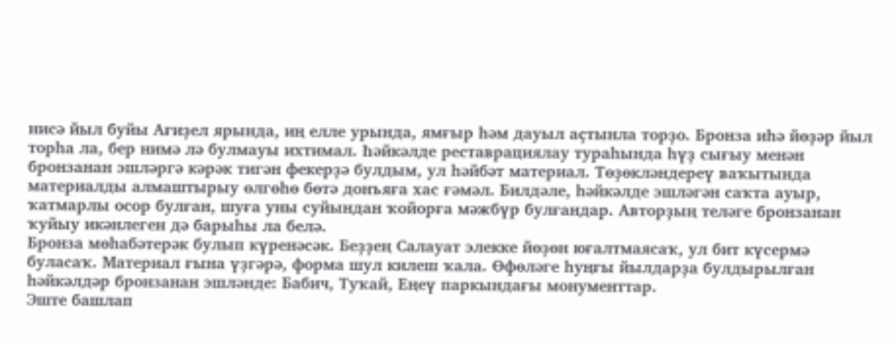нисә йыл буйы Ағиҙел ярында, иң елле урында, ямғыр һәм дауыл аҫтынла торҙо. Бронза иһә йөҙәр йыл торһа ла, бер нимә лә булмауы ихтимал. Һәйкәлде реставрациялау тураһында һүҙ сығыу менән бронзанан эшләргә кәрәк тигән фекерҙә булдым, ул һәйбәт материал. Төҙөкләндереү ваҡытында материалды алмаштырыу өлгөһө бөтә донъяға хас ғәмәл. Билдәле, һәйкәлде эшләгән саҡта ауыр, ҡатмарлы осор булған, шуға уны суйындан ҡойорға мәжбүр булғандар. Авторҙың теләге бронзанан ҡуйыу икәнлеген дә барыһы ла белә.
Бронза мөһабәтерәк булып күренәсәк. Беҙҙең Салауат элекке йөҙөн юғалтмаясаҡ, ул бит күсермә буласаҡ. Материал ғына үҙгәрә, форма шул килеш ҡала. Өфөләге һуңғы йылдарҙа булдырылған һәйкәлдәр бронзанан эшләнде: Бабич, Туҡай, Еңеү паркындағы монументтар.
Эште башлап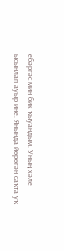ебәргәс мин бик ҡыуандым. Уның хәле ысынлап ауыр ине. Янында йөрөгән саҡта уҡ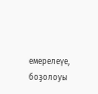емерелеүе, боҙолоуы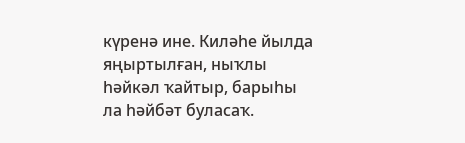күренә ине. Киләһе йылда яңыртылған, ныҡлы һәйкәл ҡайтыр, барыһы ла һәйбәт буласаҡ.